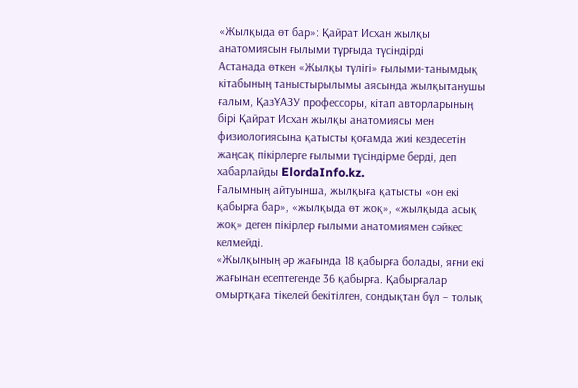«Жылқыда өт бар»: Қайрат Исхан жылқы анатомиясын ғылыми тұрғыда түсіндірді
Астанада өткен «Жылқы түлігі» ғылыми-танымдық кітабының таныстырылымы аясында жылқытанушы ғалым, ҚазҰАЗУ профессоры, кітап авторларының бірі Қайрат Исхан жылқы анатомиясы мен физиологиясына қатысты қоғамда жиі кездесетін жаңсақ пікірлерге ғылыми түсіндірме берді, деп хабарлайды ElordaInfo.kz.
Ғалымның айтуынша, жылқыға қатысты «он екі қабырға бар», «жылқыда өт жоқ», «жылқыда асық жоқ» деген пікірлер ғылыми анатомиямен сәйкес келмейді.
«Жылқының әр жағында 18 қабырға болады, яғни екі жағынан есептегенде 36 қабырға. Қабырғалар омыртқаға тікелей бекітілген, сондықтан бұл – толық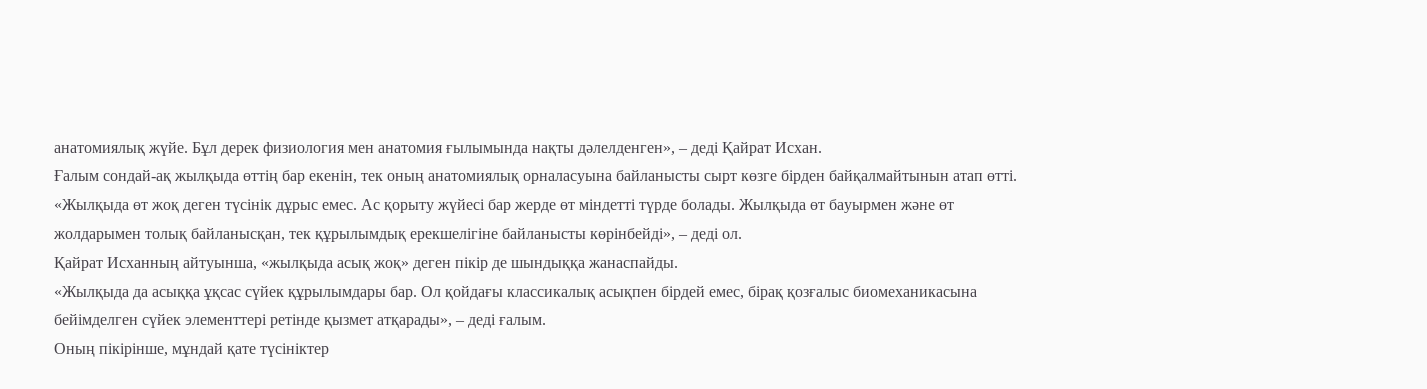анатомиялық жүйе. Бұл дерек физиология мен анатомия ғылымында нақты дәлелденген», – деді Қайрат Исхан.
Ғалым сондай-ақ жылқыда өттің бар екенін, тек оның анатомиялық орналасуына байланысты сырт көзге бірден байқалмайтынын атап өтті.
«Жылқыда өт жоқ деген түсінік дұрыс емес. Ас қорыту жүйесі бар жерде өт міндетті түрде болады. Жылқыда өт бауырмен және өт жолдарымен толық байланысқан, тек құрылымдық ерекшелігіне байланысты көрінбейді», – деді ол.
Қайрат Исханның айтуынша, «жылқыда асық жоқ» деген пікір де шындыққа жанаспайды.
«Жылқыда да асыққа ұқсас сүйек құрылымдары бар. Ол қойдағы классикалық асықпен бірдей емес, бірақ қозғалыс биомеханикасына бейімделген сүйек элементтері ретінде қызмет атқарады», – деді ғалым.
Оның пікірінше, мұндай қате түсініктер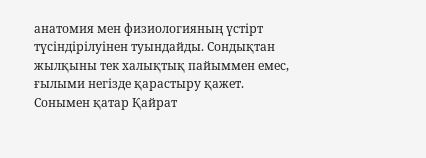анатомия мен физиологияның үстірт түсіндірілуінен туындайды. Сондықтан жылқыны тек халықтық пайыммен емес, ғылыми негізде қарастыру қажет.
Сонымен қатар Қайрат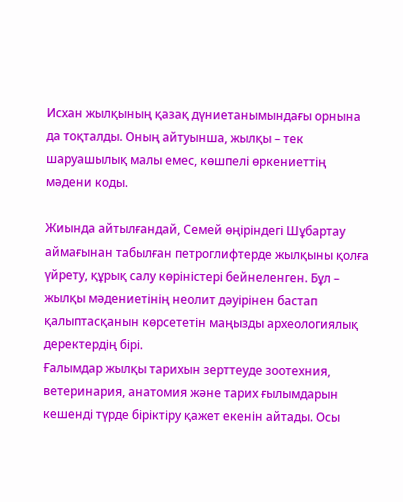Исхан жылқының қазақ дүниетанымындағы орнына да тоқталды. Оның айтуынша, жылқы – тек шаруашылық малы емес, көшпелі өркениеттің мәдени коды.

Жиында айтылғандай, Семей өңіріндегі Шұбартау аймағынан табылған петроглифтерде жылқыны қолға үйрету, құрық салу көріністері бейнеленген. Бұл – жылқы мәдениетінің неолит дәуірінен бастап қалыптасқанын көрсететін маңызды археологиялық деректердің бірі.
Ғалымдар жылқы тарихын зерттеуде зоотехния, ветеринария, анатомия және тарих ғылымдарын кешенді түрде біріктіру қажет екенін айтады. Осы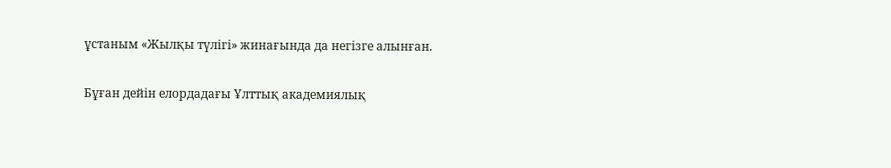ұстаным «Жылқы түлігі» жинағында да негізге алынған.

Бұған дейін елордадағы Ұлттық академиялық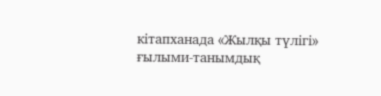кітапханада «Жылқы түлігі» ғылыми-танымдық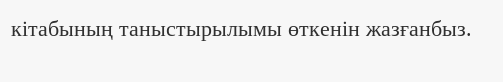кітабының таныстырылымы өткенін жазғанбыз.